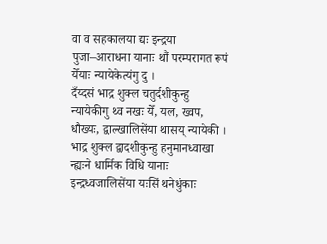वा व सहकालया द्यः इन्द्रया पुजा–आराधना यानाः थौं परम्परागत रूपं येँयाः न्यायेकेत्यंगु दु ।
दँय्दसं भाद्र शुक्ल चतुर्दशीकुन्हु न्यायेकीगु थ्व नखः येँ, यल, ख्वप, धौख्यः, द्वाल्खालिसेंया थासय् न्यायेकी ।
भाद्र शुक्ल द्वादशीकुन्हु हनुमानध्वाखा न्ह्यःने धार्मिक विधि यानाः इन्द्रध्वजालिसेंया यःसिं थनेधुंकाः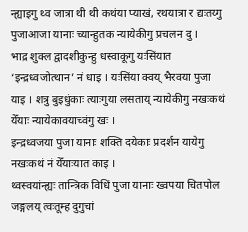न्ह्याइगु थ्व जात्रा थी थी कथंया प्याखं, रथयात्रा र द्यःतय्गु पुजाआजा यानाः च्यान्हुतक न्यायेकीगु प्रचलन दु ।
भाद्र शुक्ल द्वादशीकुन्हु धस्वाकूगु यःसिंयात ‘इन्द्रध्वजोत्थान’ नं धाइ । यःसिंया क्वय् भैरवया पुजा याइ । शत्रु बुइधुंकाः त्याःगुया लसताय् न्यायेकीगु नखःकथं येँयाः न्यायेकावयाच्वंगु खः ।
इन्द्रध्वजया पुजा यानाः शक्ति दयेकाः प्रदर्शन यायेगु नखःकथं नं येँयाःयात काइ ।
थ्वस्वयांन्ह्यः तान्त्रिक विधिं पुजा यानाः ख्वपया चितपोल जङ्गलय् त्वःतूम्ह दुगुचां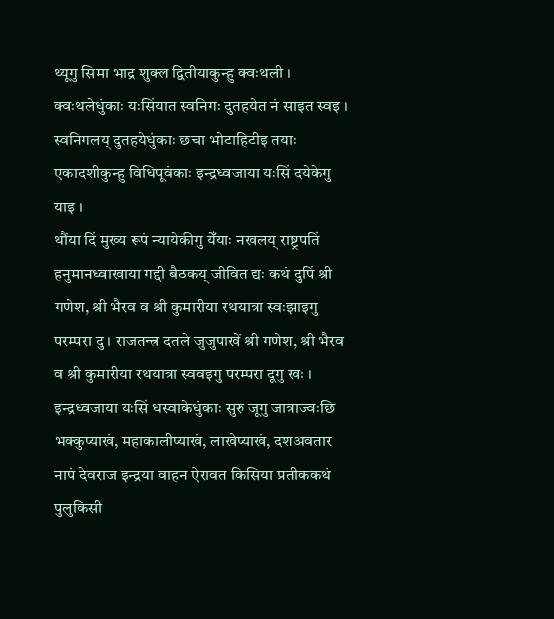थ्यूगु सिमा भाद्र शुक्ल द्वितीयाकुन्हु क्वःथली ।
क्वःथलेधुंकाः यःसिंयात स्वनिगः दुतहयेत नं साइत स्वइ । स्वनिगलय् दुतहयेधुंकाः छचा भोटाहिटीइ तयाः एकादशीकुन्हु विधिपूवंकाः इन्द्रध्वजाया यःसिं दयेकेगु याइ ।
थौंया दिं मुख्य रूपं न्यायेकीगु येँयाः नखलय् राष्ट्रपतिं हनुमानध्वाखाया गद्दी बैठकय् जीवित द्यः कथं दुपिं श्री गणेश, श्री भैरव व श्री कुमारीया रथयात्रा स्वःझाइगु परम्परा दु । राजतन्त्र दतले जुजुपाखें श्री गणेश, श्री भैरव व श्री कुमारीया रथयात्रा स्ववइगु परम्परा दूगु खः ।
इन्द्रध्वजाया यःसिं धस्वाकेधुंकाः सुरु जूगु जात्राज्वःछि भक्कुप्याखं, महाकालीप्याखं, लाखेप्याखं, दशअवतार नापं देवराज इन्द्रया वाहन ऐरावत किसिया प्रतीककथं पुलुकिसी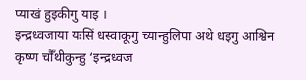प्याखं हुइकीगु याइ ।
इन्द्रध्वजाया यःसिं धस्वाकूगु च्यान्हुलिपा अथे धइगु आश्विन कृष्ण चौँथीकुन्हु ‘इन्द्रध्वज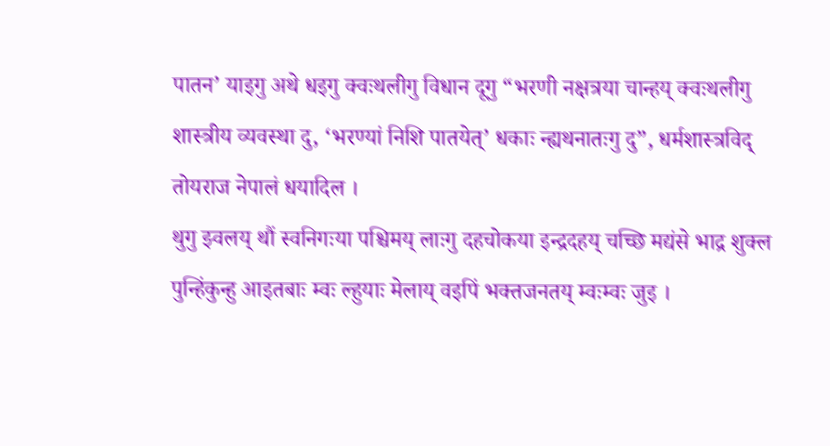पातन’ याइगु अथे धइगु क्वःथलीगु विधान दूगु “भरणी नक्षत्रया चान्हय् क्वःथलीगु शास्त्रीय व्यवस्था दु, ‘भरण्यां निशि पातयेत्’ धकाः न्ह्यथनातःगु दु”, धर्मशास्त्रविद् तोयराज नेपालं धयादिल ।
थुगु झ्वलय् थौं स्वनिगःया पश्चिमय् लाःगु दहचोकया इन्द्रदहय् चच्छि मद्यंसे भाद्र शुक्ल पुन्हिंकुन्हु आइतबाः म्वः ल्हुयाः मेलाय् वइपिं भक्तजनतय् म्वःम्वः जुइ ।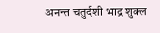अनन्त चतुर्दशी भाद्र शुक्ल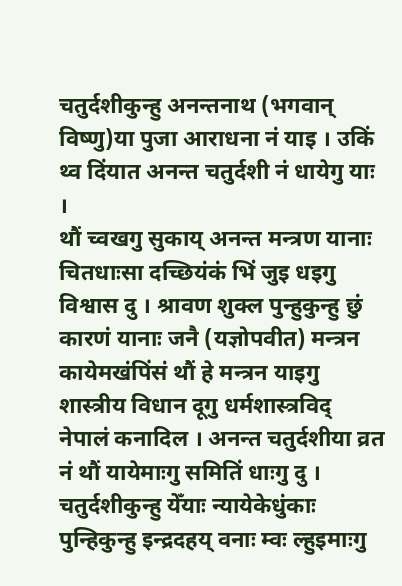चतुर्दशीकुन्हु अनन्तनाथ (भगवान् विष्णु)या पुजा आराधना नं याइ । उकिं थ्व दिंयात अनन्त चतुर्दशी नं धायेगु याः ।
थौं च्वखगु सुकाय् अनन्त मन्त्रण यानाः चितधाःसा दच्छियंकं भिं जुइ धइगु विश्वास दु । श्रावण शुक्ल पुन्हुकुन्हु छुं कारणं यानाः जनै (यज्ञोपवीत) मन्त्रन कायेमखंपिंसं थौं हे मन्त्रन याइगु शास्त्रीय विधान दूगु धर्मशास्त्रविद् नेपालं कनादिल । अनन्त चतुर्दशीया व्रत नं थौं यायेमाःगु समितिं धाःगु दु । चतुर्दशीकुन्हु येँयाः न्यायेकेधुंकाः पुन्हिकुन्हु इन्द्रदहय् वनाः म्वः ल्हुइमाःगु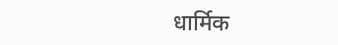धार्मिक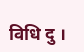विधि दु ।